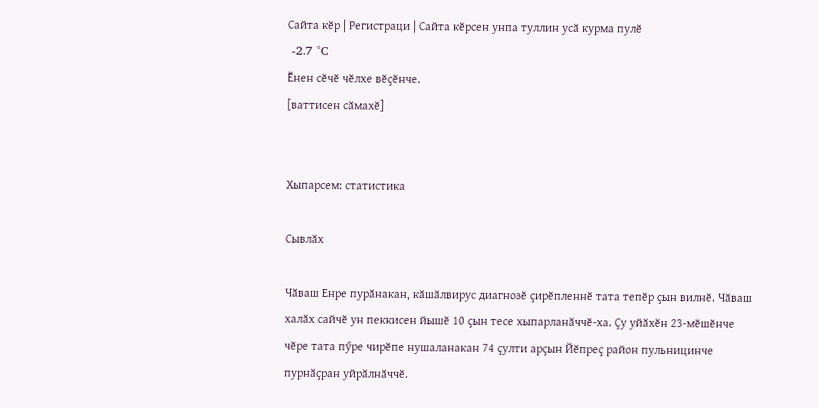Сайта кӗр | Регистраци | Сайта кӗрсен унпа туллин усӑ курма пулӗ
 -2.7 °C
Ӗнен сӗчӗ чӗлхе вӗҫӗнче.
[ваттисен сӑмахӗ]


Хыпарсем: статистика

Сывлӑх

Чӑваш Енре пурӑнакан, кӑшӑлвирус диагнозӗ ҫирӗпленнӗ тата тепӗр ҫын вилнӗ. Чӑваш халӑх сайчӗ ун пеккисен йышӗ 10 ҫын тесе хыпарланӑччӗ-ха. Ҫу уйӑхӗн 23-мӗшӗнче чӗре тата пӳре чирӗпе нушаланакан 74 ҫулти арҫын Йӗпреҫ район пульницинче пурнӑҫран уйрӑлнӑччӗ.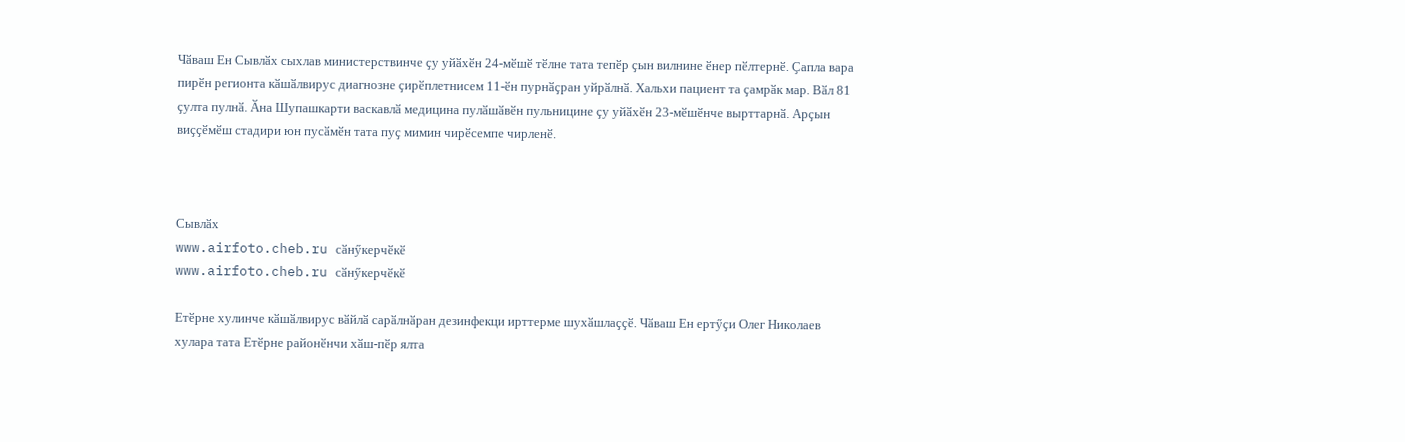Чӑваш Ен Сывлӑх сыхлав министерствинче ҫу уйӑхӗн 24-мӗшӗ тӗлне тата тепӗр ҫын вилнине ӗнер пӗлтернӗ. Ҫапла вара пирӗн регионта кӑшӑлвирус диагнозне ҫирӗплетнисем 11-ӗн пурнӑҫран уйрӑлнӑ. Хальхи пациент та ҫамрӑк мар. Вӑл 81 ҫулта пулнӑ. Ӑна Шупашкарти васкавлӑ медицина пулӑшӑвӗн пульницине ҫу уйӑхӗн 23-мӗшӗнче вырттарнӑ. Арҫын виҫҫӗмӗш стадири юн пусӑмӗн тата пуҫ мимин чирӗсемпе чирленӗ.



Сывлӑх
www.airfoto.cheb.ru сӑнӳкерчӗкӗ
www.airfoto.cheb.ru сӑнӳкерчӗкӗ

Етӗрне хулинче кӑшӑлвирус вӑйлӑ сарӑлнӑран дезинфекци ирттерме шухӑшлаҫҫӗ. Чӑваш Ен ертӳҫи Олег Николаев хулара тата Етӗрне районӗнчи хӑш-пӗр ялта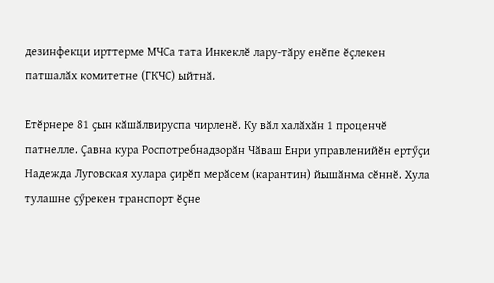дезинфекци ирттерме МЧСа тата Инкеклӗ лару-тӑру енӗпе ӗҫлекен патшалӑх комитетне (ГКЧС) ыйтнӑ.

Етӗрнере 81 ҫын кӑшӑлвируспа чирленӗ. Ку вӑл халӑхӑн 1 проценчӗ патнелле. Ҫавна кура Роспотребнадзорӑн Чӑваш Енри управленийӗн ертӳҫи Надежда Луговская хулара ҫирӗп мерӑсем (карантин) йышӑнма сӗннӗ. Хула тулашне ҫӳрекен транспорт ӗҫне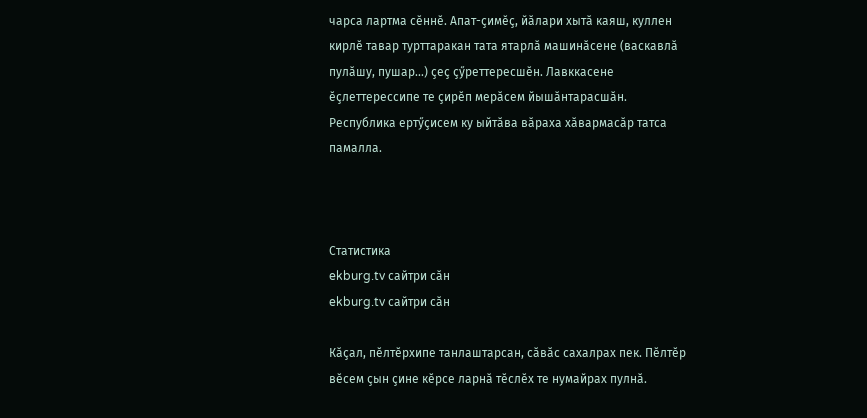чарса лартма сӗннӗ. Апат-ҫимӗҫ, йӑлари хытӑ каяш, куллен кирлӗ тавар турттаракан тата ятарлӑ машинӑсене (васкавлӑ пулӑшу, пушар...) ҫеҫ ҫӳреттересшӗн. Лавккасене ӗҫлеттерессипе те ҫирӗп мерӑсем йышӑнтарасшӑн. Республика ертӳҫисем ку ыйтӑва вӑраха хӑвармасӑр татса памалла.



Статистика
ekburg.tv сайтри сӑн
ekburg.tv сайтри сӑн

Кӑҫал, пӗлтӗрхипе танлаштарсан, сӑвӑс сахалрах пек. Пӗлтӗр вӗсем ҫын ҫине кӗрсе ларнӑ тӗслӗх те нумайрах пулнӑ.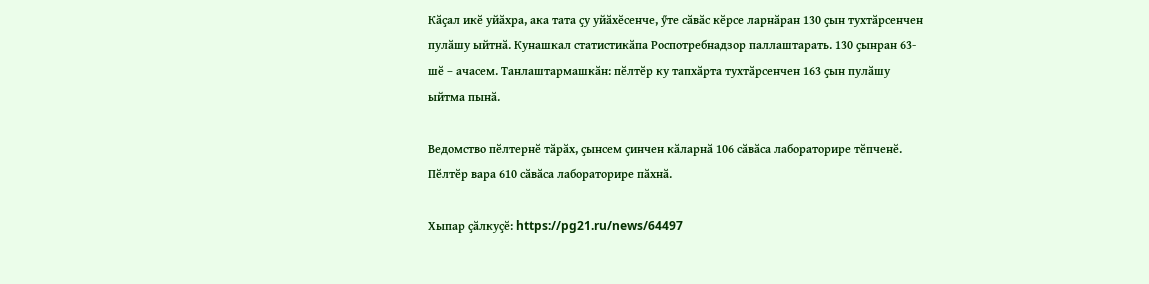Кӑҫал икӗ уйӑхра, ака тата ҫу уйӑхӗсенче, ӳте сӑвӑс кӗрсе ларнӑран 130 ҫын тухтӑрсенчен пулӑшу ыйтнӑ. Кунашкал статистикӑпа Роспотребнадзор паллаштарать. 130 ҫынран 63-шӗ – ачасем. Танлаштармашкӑн: пӗлтӗр ку тапхӑрта тухтӑрсенчен 163 ҫын пулӑшу ыйтма пынӑ.

Ведомство пӗлтернӗ тӑрӑх, ҫынсем ҫинчен кӑларнӑ 106 сӑвӑса лабораторире тӗпченӗ. Пӗлтӗр вара 610 сӑвӑса лабораторире пӑхнӑ.

Хыпар ҫӑлкуҫӗ: https://pg21.ru/news/64497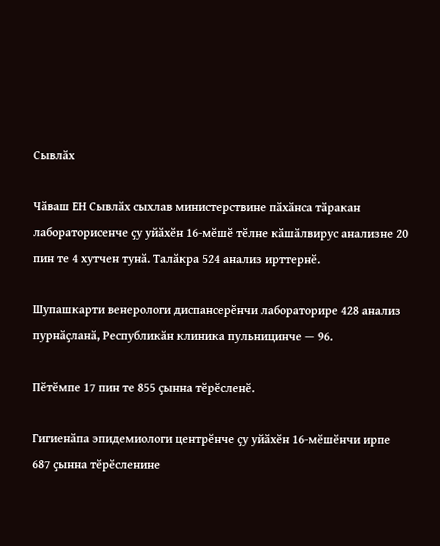Сывлӑх

Чӑваш ЕН Сывлӑх сыхлав министерствине пӑхӑнса тӑракан лабораторисенче ҫу уйӑхӗн 16-мӗшӗ тӗлне кӑшӑлвирус анализне 20 пин те 4 хутчен тунӑ. Талӑкра 524 анализ ирттернӗ.

Шупашкарти венерологи диспансерӗнчи лабораторире 428 анализ пурнӑҫланӑ, Республикӑн клиника пульницинче — 96.

Пӗтӗмпе 17 пин те 855 ҫынна тӗрӗсленӗ.

Гигиенӑпа эпидемиологи центрӗнче ҫу уйӑхӗн 16-мӗшӗнчи ирпе 687 ҫынна тӗрӗсленине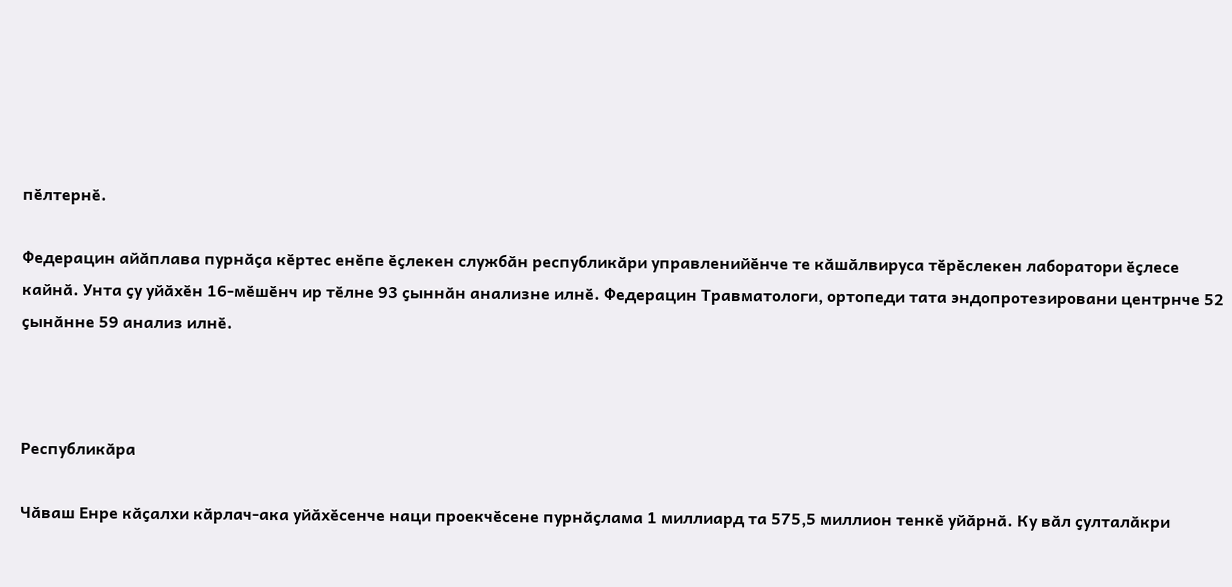пӗлтернӗ.

Федерацин айӑплава пурнӑҫа кӗртес енӗпе ӗҫлекен службӑн республикӑри управленийӗнче те кӑшӑлвируса тӗрӗслекен лаборатори ӗҫлесе кайнӑ. Унта ҫу уйӑхӗн 16-мӗшӗнч ир тӗлне 93 ҫыннӑн анализне илнӗ. Федерацин Травматологи, ортопеди тата эндопротезировани центрнче 52 ҫынӑнне 59 анализ илнӗ.



Республикӑра

Чӑваш Енре кӑҫалхи кӑрлач-ака уйӑхӗсенче наци проекчӗсене пурнӑҫлама 1 миллиард та 575,5 миллион тенкӗ уйӑрнӑ. Ку вӑл ҫулталӑкри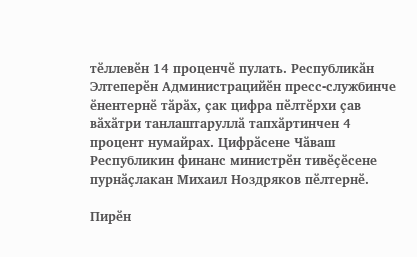тӗллевӗн 14 проценчӗ пулать. Республикӑн Элтеперӗн Администрацийӗн пресс-службинче ӗнентернӗ тӑрӑх, ҫак цифра пӗлтӗрхи ҫав вӑхӑтри танлаштаруллӑ тапхӑртинчен 4 процент нумайрах. Цифрӑсене Чӑваш Республикин финанс министрӗн тивӗҫӗсене пурнӑҫлакан Михаил Ноздряков пӗлтернӗ.

Пирӗн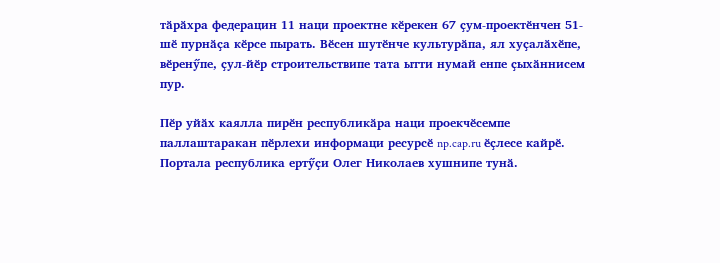тӑрӑхра федерацин 11 наци проектне кӗрекен 67 ҫум-проектӗнчен 51-шӗ пурнӑҫа кӗрсе пырать. Вӗсен шутӗнче культурӑпа, ял хуҫалӑхӗпе, вӗренӳпе, ҫул-йӗр строительствипе тата ытти нумай енпе ҫыхӑннисем пур.

Пӗр уйӑх каялла пирӗн республикӑра наци проекчӗсемпе паллаштаракан пӗрлехи информаци ресурсӗ np.cap.ru ӗҫлесе кайрӗ. Портала республика ертӳҫи Олег Николаев хушнипе тунӑ.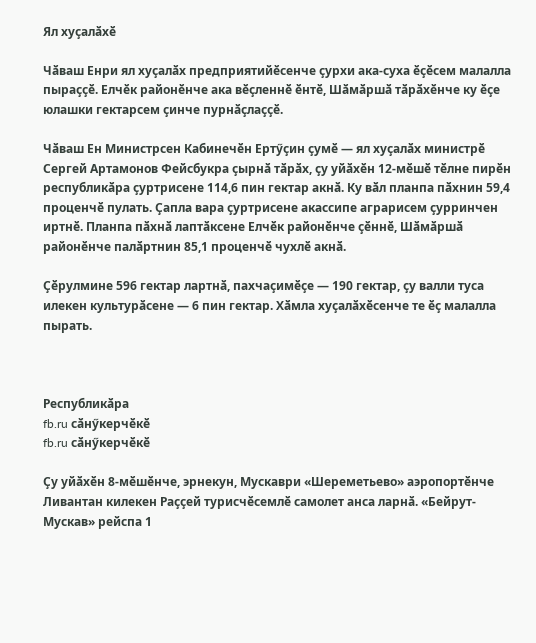Ял хуҫалӑхӗ

Чӑваш Енри ял хуҫалӑх предприятийӗсенче ҫурхи ака-суха ӗҫӗсем малалла пыраҫҫӗ. Елчӗк районӗнче ака вӗҫленнӗ ӗнтӗ, Шӑмӑршӑ тӑрӑхӗнче ку ӗҫе юлашки гектарсем ҫинче пурнӑҫлаҫҫӗ.

Чӑваш Ен Министрсен Кабинечӗн Ертӳҫин ҫумӗ — ял хуҫалӑх министрӗ Сергей Артамонов Фейсбукра ҫырнӑ тӑрӑх, ҫу уйӑхӗн 12-мӗшӗ тӗлне пирӗн республикӑра ҫуртрисене 114,6 пин гектар акнӑ. Ку вӑл планпа пӑхнин 59,4 проценчӗ пулать. Ҫапла вара ҫуртрисене акассипе аграрисем ҫурринчен иртнӗ. Планпа пӑхнӑ лаптӑксене Елчӗк районӗнче ҫӗннӗ, Шӑмӑршӑ районӗнче палӑртнин 85,1 проценчӗ чухлӗ акнӑ.

Ҫӗрулмине 596 гектар лартнӑ, пахчаҫимӗҫе — 190 гектар, ҫу валли туса илекен культурӑсене — 6 пин гектар. Хӑмла хуҫалӑхӗсенче те ӗҫ малалла пырать.



Республикӑра
fb.ru сӑнӳкерчӗкӗ
fb.ru сӑнӳкерчӗкӗ

Ҫу уйӑхӗн 8-мӗшӗнче, эрнекун, Мускаври «Шереметьево» аэропортӗнче Ливантан килекен Раҫҫей турисчӗсемлӗ самолет анса ларнӑ. «Бейрут-Мускав» рейспа 1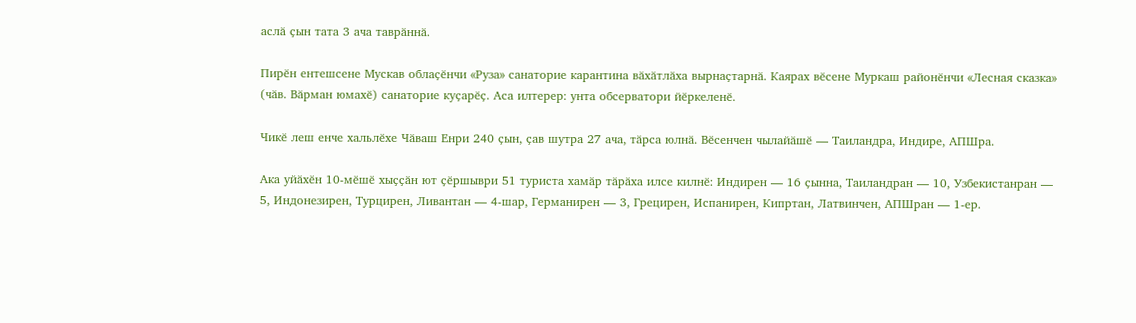аслӑ ҫын тата 3 ача таврӑннӑ.

Пирӗн ентешсене Мускав облаҫӗнчи «Руза» санаторие карантина вӑхӑтлӑха вырнаҫтарнӑ. Каярах вӗсене Муркаш районӗнчи «Лесная сказка» (чӑв. Вӑрман юмахӗ) санаторие куҫарӗҫ. Аса илтерер: унта обсерватори йӗркеленӗ.

Чикӗ леш енче хальлӗхе Чӑваш Енри 240 ҫын, ҫав шутра 27 ача, тӑрса юлнӑ. Вӗсенчен чылайӑшӗ — Таиландра, Индире, АПШра.

Ака уйӑхӗн 10-мӗшӗ хыҫҫӑн ют ҫӗршыври 51 туриста хамӑр тӑрӑха илсе килнӗ: Индирен — 16 ҫынна, Таиландран — 10, Узбекистанран — 5, Индонезирен, Турцирен, Ливантан — 4-шар, Германирен — 3, Грецирен, Испанирен, Кипртан, Латвинчен, АПШран — 1-ер.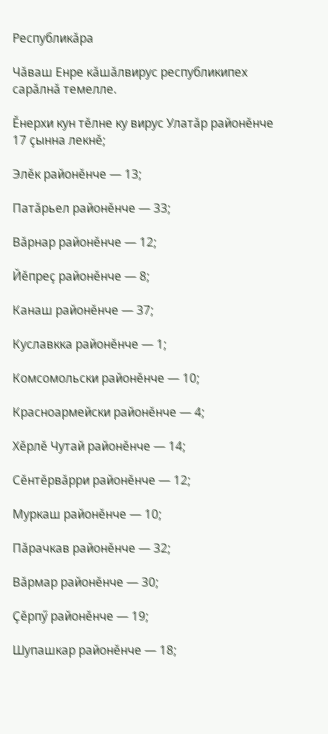Республикӑра

Чӑваш Енре кӑшӑлвирус республикипех сарӑлнӑ темелле.

Ӗнерхи кун тӗлне ку вирус Улатӑр районӗнче 17 ҫынна лекнӗ;

Элӗк районӗнче — 13;

Патӑрьел районӗнче — 33;

Вӑрнар районӗнче — 12;

Йӗпреҫ районӗнче — 8;

Канаш районӗнче — 37;

Куславкка районӗнче — 1;

Комсомольски районӗнче — 10;

Красноармейски районӗнче — 4;

Хӗрлӗ Чутай районӗнче — 14;

Сӗнтӗрвӑрри районӗнче — 12;

Муркаш районӗнче — 10;

Пӑрачкав районӗнче — 32;

Вӑрмар районӗнче — 30;

Ҫӗрпӳ районӗнче — 19;

Шупашкар районӗнче — 18;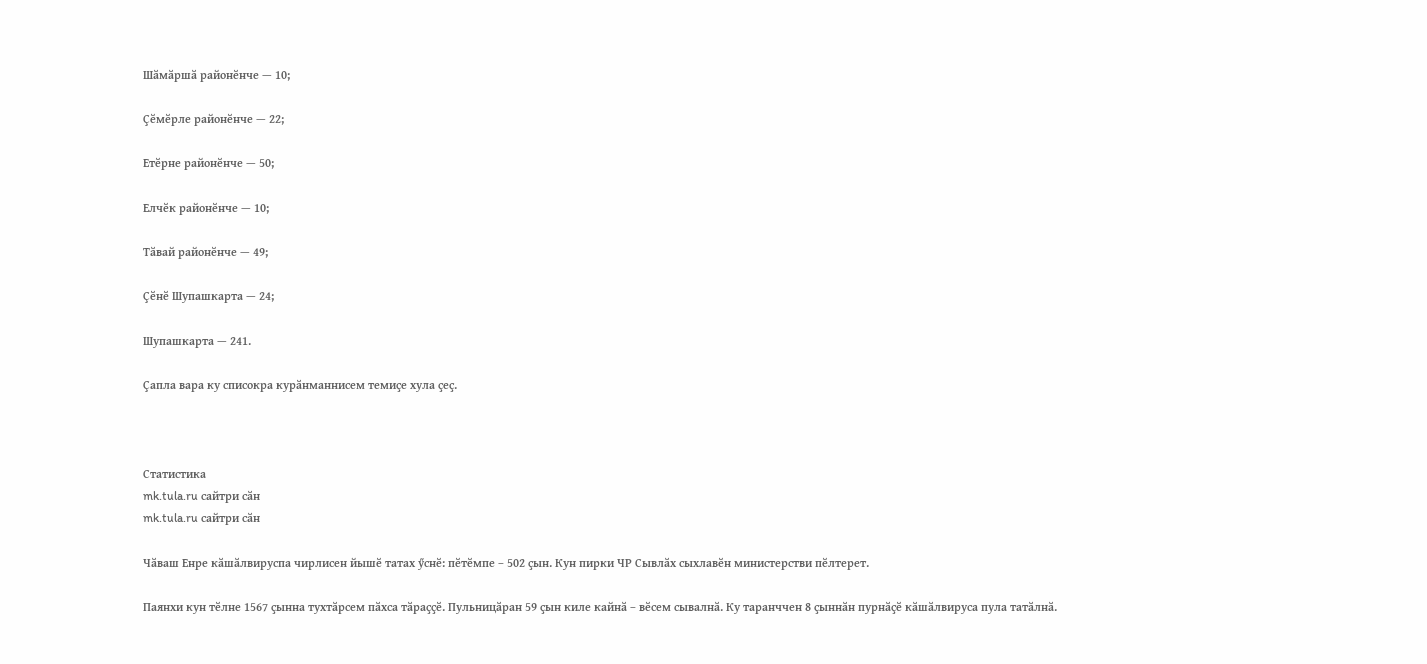Шӑмӑршӑ районӗнче — 10;

Ҫӗмӗрле районӗнче — 22;

Етӗрне районӗнче — 50;

Елчӗк районӗнче — 10;

Тӑвай районӗнче — 49;

Ҫӗнӗ Шупашкарта — 24;

Шупашкарта — 241.

Ҫапла вара ку списокра курӑнманнисем темиҫе хула ҫеҫ.



Статистика
mk.tula.ru сайтри сӑн
mk.tula.ru сайтри сӑн

Чӑваш Енре кӑшӑлвируспа чирлисен йышӗ татах ӳснӗ: пӗтӗмпе – 502 ҫын. Кун пирки ЧР Сывлӑх сыхлавӗн министерстви пӗлтерет.

Паянхи кун тӗлне 1567 ҫынна тухтӑрсем пӑхса тӑраҫҫӗ. Пульницӑран 59 ҫын киле кайнӑ – вӗсем сывалнӑ. Ку таранччен 8 ҫыннӑн пурнӑҫӗ кӑшӑлвируса пула татӑлнӑ.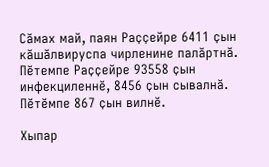Сӑмах май, паян Раҫҫейре 6411 ҫын кӑшӑлвируспа чирленине палӑртнӑ. Пӗтемпе Раҫҫейре 93558 ҫын инфекциленнӗ, 8456 ҫын сывалнӑ. Пӗтӗмпе 867 ҫын вилнӗ.

Хыпар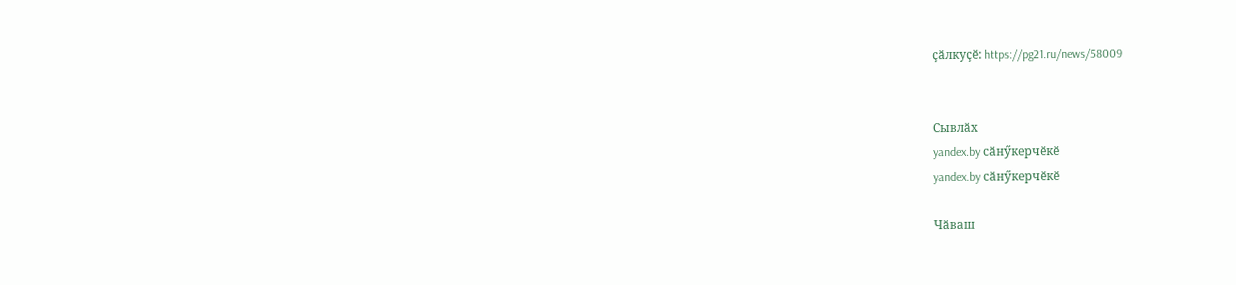ҫӑлкуҫӗ: https://pg21.ru/news/58009


Сывлӑх
yandex.by сӑнӳкерчӗкӗ
yandex.by сӑнӳкерчӗкӗ

Чӑваш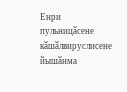Енри пульницӑсене кӑшӑлвируслисене йышӑнма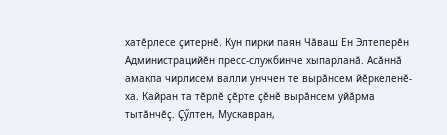хатӗрлесе ҫитернӗ. Кун пирки паян Чӑваш Ен Элтеперӗн Администрацийӗн пресс-службинче хыпарланӑ. Асӑннӑ амакпа чирлисем валли унччен те вырӑнсем йӗркеленӗ-ха. Кайран та тӗрлӗ ҫӗрте ҫӗнӗ вырӑнсем уйӑрма тытӑнчӗҫ. Ҫӳлтен, Мускавран,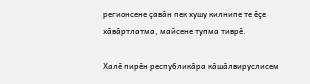регионсене ҫавӑн пек хушу килнипе те ӗҫе хӑвӑртлатма, майсене тупма тиврӗ.

Халӗ пирӗн республикӑра кӑшӑлвируслисем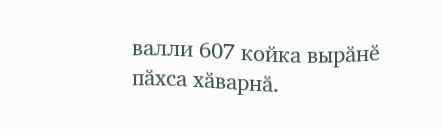валли 607 койка вырӑнӗ пӑхса хӑварнӑ.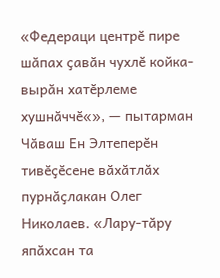«Федераци центрӗ пире шӑпах ҫавӑн чухлӗ койка-вырӑн хатӗрлеме хушнӑччӗ«», — пытарман Чӑваш Ен Элтеперӗн тивӗҫӗсене вӑхӑтлӑх пурнӑҫлакан Олег Николаев. «Лару-тӑру япӑхсан та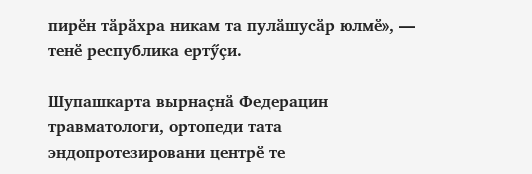пирӗн тӑрӑхра никам та пулӑшусӑр юлмӗ», — тенӗ республика ертӳҫи.

Шупашкарта вырнаҫнӑ Федерацин травматологи, ортопеди тата эндопротезировани центрӗ те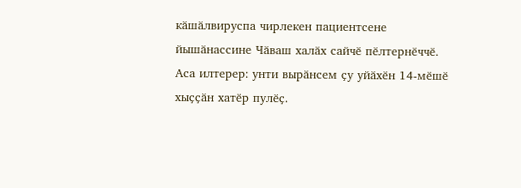кӑшӑлвируспа чирлекен пациентсене йышӑнассине Чӑваш халӑх сайчӗ пӗлтернӗччӗ. Аса илтерер: унти вырӑнсем ҫу уйӑхӗн 14-мӗшӗ хыҫҫӑн хатӗр пулӗҫ.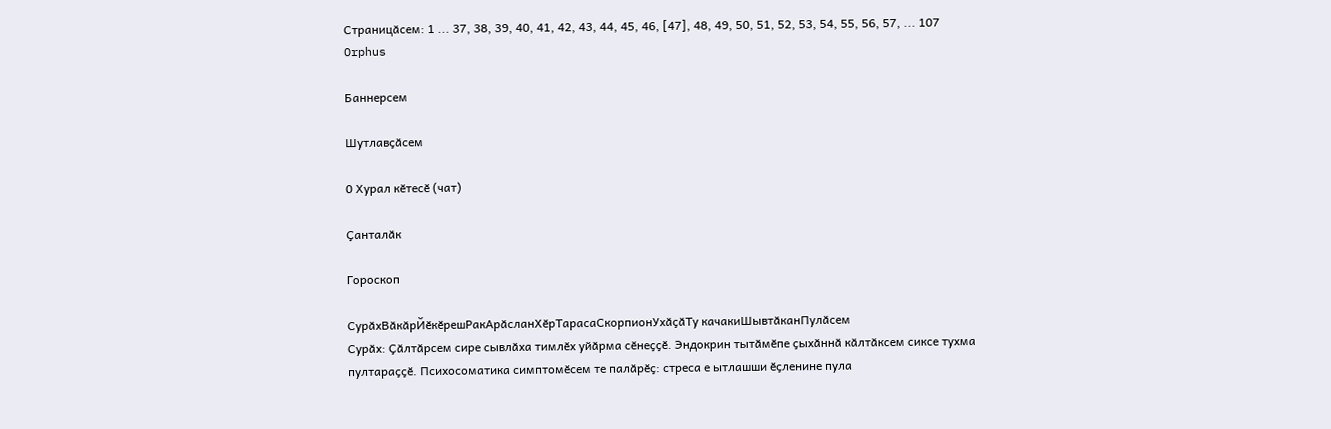Страницӑсем: 1 ... 37, 38, 39, 40, 41, 42, 43, 44, 45, 46, [47], 48, 49, 50, 51, 52, 53, 54, 55, 56, 57, ... 107
Orphus

Баннерсем

Шутлавҫӑсем

0 Хурал кӗтесӗ (чат)

Ҫанталӑк

Гороскоп

СурӑхВӑкӑрЙӗкӗрешРакАрӑсланХӗрТарасаСкорпионУхӑҫӑТу качакиШывтӑканПулӑсем
Сурӑх: Ҫӑлтӑрсем сире сывлӑха тимлӗх уйӑрма сӗнеҫҫӗ. Эндокрин тытӑмӗпе ҫыхӑннӑ кӑлтӑксем сиксе тухма пултараҫҫӗ. Психосоматика симптомӗсем те палӑрӗҫ: стреса е ытлашши ӗҫленине пула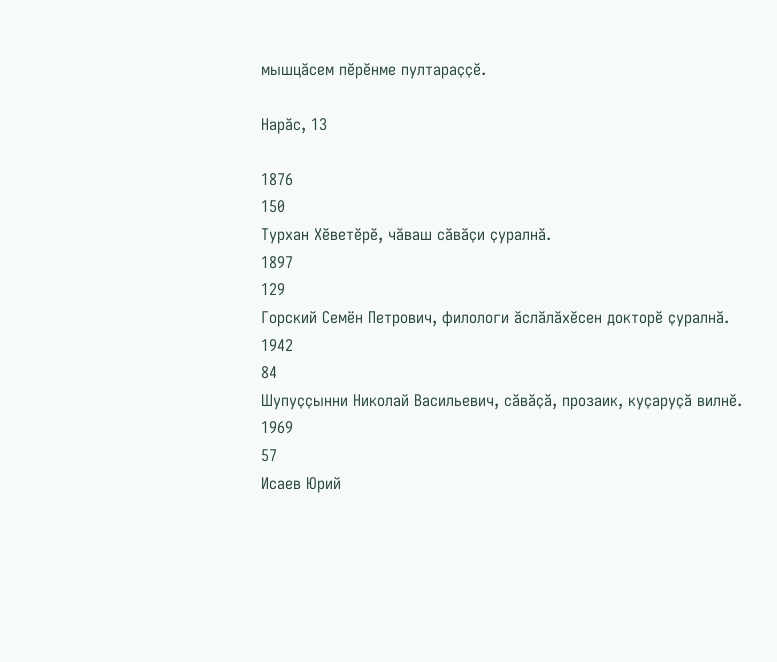мышцӑсем пӗрӗнме пултараҫҫӗ.

Нарӑс, 13

1876
150
Турхан Хӗветӗрӗ, чӑваш сӑвӑҫи ҫуралнӑ.
1897
129
Горский Семён Петрович, филологи ӑслӑлӑхӗсен докторӗ ҫуралнӑ.
1942
84
Шупуҫҫынни Николай Васильевич, сӑвӑҫӑ, прозаик, куҫаруҫӑ вилнӗ.
1969
57
Исаев Юрий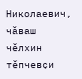Николаевич, чӑваш чӗлхин тӗпчевҫи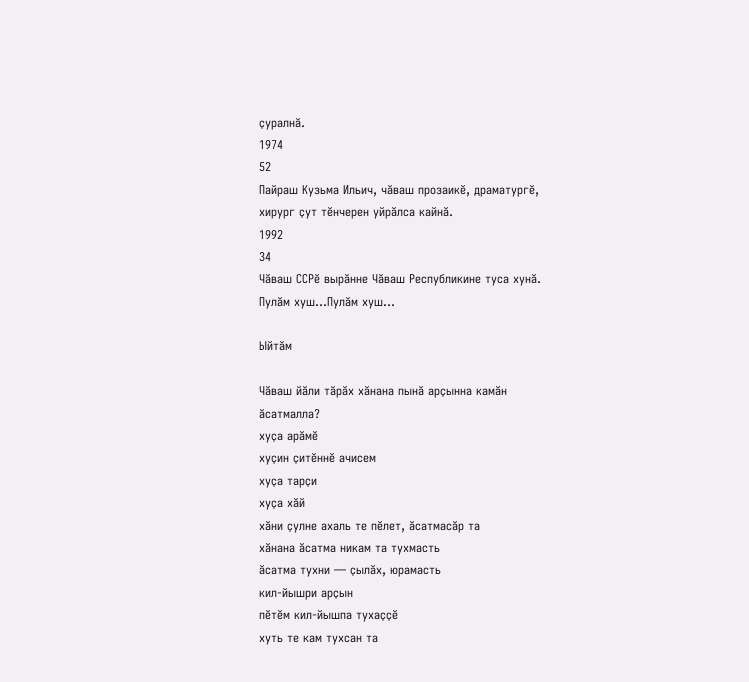ҫуралнӑ.
1974
52
Пайраш Кузьма Ильич, чӑваш прозаикӗ, драматургӗ, хирург ҫут тӗнчерен уйрӑлса кайнӑ.
1992
34
Чӑваш ССРӗ вырӑнне Чӑваш Республикине туса хунӑ.
Пулӑм хуш...Пулӑм хуш...

Ыйтӑм

Чӑваш йӑли тӑрӑх хӑнана пынӑ арҫынна камӑн ӑсатмалла?
хуҫа арӑмӗ
хуҫин ҫитӗннӗ ачисем
хуҫа тарҫи
хуҫа хӑй
хӑни ҫулне ахаль те пӗлет, ӑсатмасӑр та
хӑнана ӑсатма никам та тухмасть
ӑсатма тухни — ҫылӑх, юрамасть
кил-йышри арҫын
пӗтӗм кил-йышпа тухаҫҫӗ
хуть те кам тухсан та